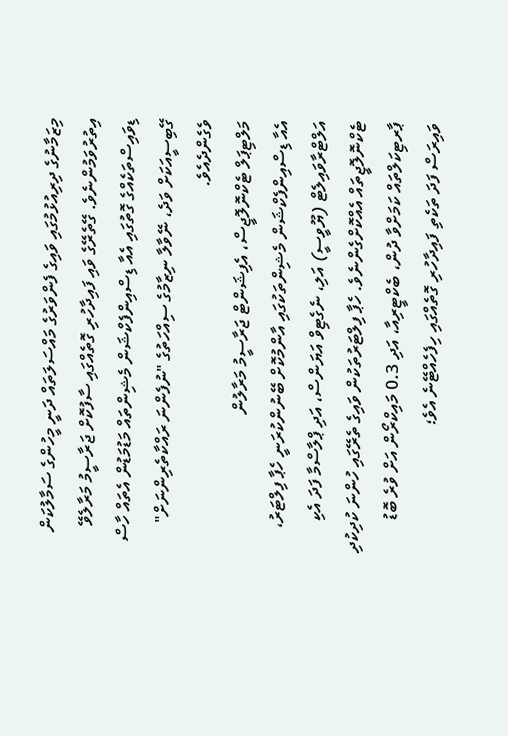މިޒަމާނުގެ ދިރިއުޅުމުގައި ވައިގެ ފެންވަރުގެ މައްސަލަތައް ދަނީ މީހުންގެ ސަމާލުކަން އިތުރުވަމުންނެވެ. ގޭތެރޭގެ ވައި ފައިދާހުރި ގޮތެއްގައި ސާފުކޮށް ޖަރާސީމު މަރާލެވޭ ޑިވައިސްތަކެއްގެ ގޮތުގައި އެއާ ޑިސްއިންފެކްޝަން މެޝިންތައް މަޑުމަޑުން އެތައް ހާސް ގޭބިސީއަކަށް ވަދެ، ނޭވާލާ ނިޒާމުގެ ސިއްހަތުގެ "ނުފެންނަ ރައްކާތެރިންނަށް" ވެގެންދެއެވެ.
މަލްޓިޕަލް ޓެކްނޮލޮޖީސް، އެފިޝަންޓް ޖަރާސީމު މަރާލުން
އެއާ ޑިސްއިންފެކްޝަން މެޝިންތަކުގައި އާންމުކޮށް ބޭނުންކުރަނީ ހެޕާ ފިލްޓަރު، އަލްޓްރާވައިލެޓް (ޔޫވީސީ) އަލި، ނެގެޓިވް އަޔަންސް، އަދި ޕްލާސްމާ ފަދަ އެކި ޓެކްނޮލޮޖީތައް އެއްކޮށްގެންނެވެ. ހެޕާ ފިލްޓަރުތަކުން ވައިގެ ތެރޭގައި ހުންނަ ކުދިކުދި ޕާރޓިކަލްތައް ކަމަށްވާ ދުން، ބެކްޓީރިއާ، އަދި 0.3 މައިކްރޯން އަށް ވުރެ ބޮޑު ވައިރަސް ފަދަ ތަކެތި ފައިދާހުރި ގޮތެއްގައި ހިފެހެއްޓޭނެ އެވެ؛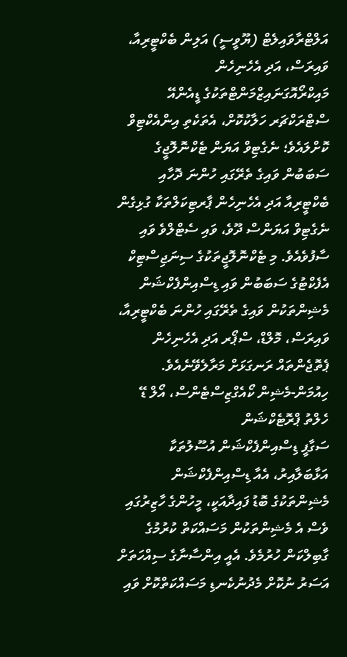އަލްޓްރާވައިލެޓް (ޔޫވީސީ) އަލިން ބެކްޓީރިއާ، ވައިރަސް، އަދި އެހެނިހެން މައިކްރޯއޮގަނައިޒްމަންޓްތަކުގެ ޑީއެންއޭ ސްޓްރަކްޗަރ ހަލާކުކޮށް، އެތަކެތި އިންއެކްޓިވް ކޮށްލައެވެ؛ ނެގެޓިވް އަޔަން ޓެކްނޮލޮޖީގެ ސަބަބުން ވައިގެ ތެރޭގައި ހުންނަ ދޮހާއި ބެކްޓީރިއާ އަދި އެހެނިހެން ޕާރޓިކަލްތަކާ ގުޅިގެން ނެގެޓިވް އަޔަންސް ދޫވެ، ވައި ސެޓްލްވެ ވައި ސާފުވެއެވެ. މި ޓެކްނޮލޮޖީތަކުގެ ސިނަޖިސްޓިކް އެފެކްޓުގެ ސަބަބުން ވައި ޑިސްއިންފެކްޝަން މެޝިންތަކުން ވައިގެ ތެރޭގައި ހުންނަ ބެކްޓީރިއާ، ވައިރަސް، މޮލްޑް، ސްޕޯރ އަދި އެހެނިހެން ޕެތޮޖެންތައް ރަނގަޅަށް މަރާލެވޭނެއެވެ.
ހިއުމަން-މެޝިން ކޯއެގްޒިސްޓެންސް، އޯލް ޑޭ ހެލްތު ޕްރޮޓެކްޝަން
ސަގާފީ ޑިސްއިންފެކްޝަން އުސޫލުތަކާ އަޅާބަލާއިރު، އެއާ ޑިސްއިންފެކްޝަން މެޝިންތަކުގެ ބޮޑު ފައިދާއަކީ، މީހުންގެ ހާޒިރުގައި ވެސް އެ މެޝިންތަކުން މަސައްކަތް ކުރުމުގެ ގާބިލްކަން ހުރުމެވެ. އެއީ އިންސާނާގެ ސިއްހަތަށް އަސަރު ނުކޮށް މެދުނުކެނޑި މަސައްކަތްކޮށް ވައި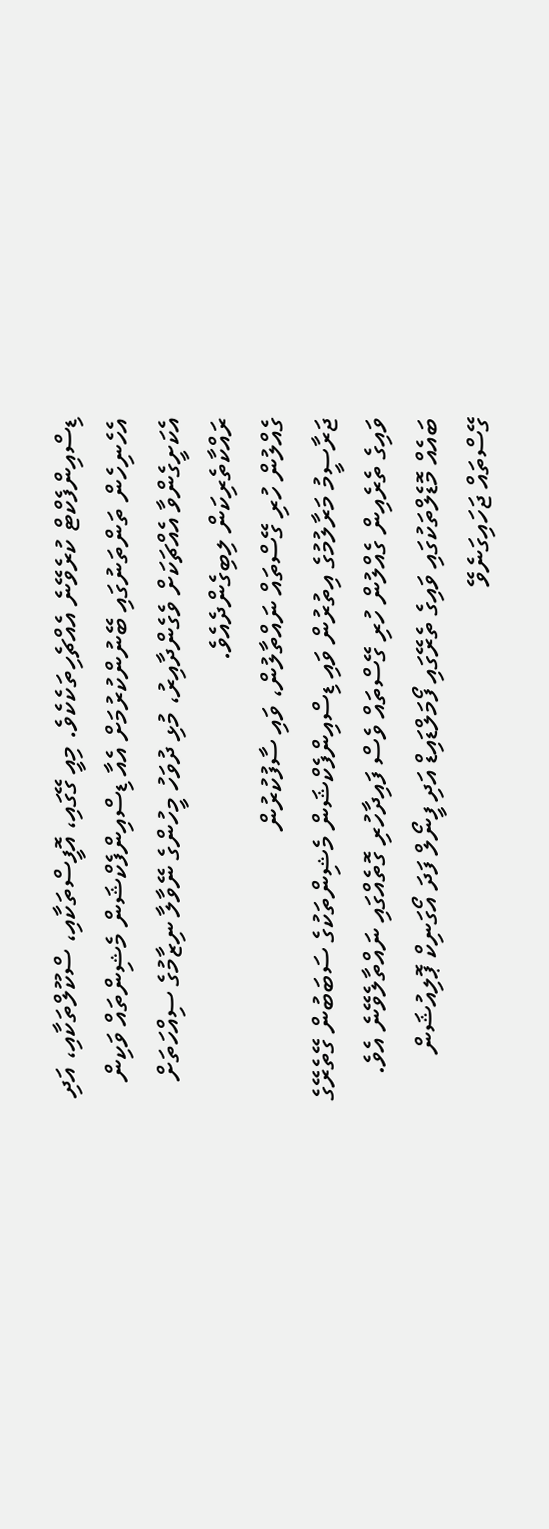ޑިސްއިންފެކްޓް ކުރެވޭނެ އެއްޗެހިތަކެކެވެ. މިއީ ގޭގައި، އޮފީސްތަކާއި، ސްކޫލްތަކާއި، އަދި އެހެނިހެން ތަންތަނުގައި ބޭނުންކުރުމަށް އެއާ ޑިސްއިންފެކްޝަން މެޝިންތައް ވަކިން އެކަށީގެންވާ އެއްޗަކަށް ވެގެންދާއިރު، މުޅި ދުވަހު މީހުންގެ ނޭވާލާ ނިޒާމުގެ ސިއްހަތަށް ރައްކާތެރިކަން ލިބިގެންދެއެވެ.
ގެއްލުން ހުރި ގޭސްތައް ނައްތާލުން، ވައި ސާފުކުރުން
ޖަރާސީމު މަރާލުމުގެ އިތުރުން ވައި ޑިސްއިންފެކްޝަން މެޝިންތަކުގެ ސަބަބުން ގޭތެރޭގެ ވައިގެ ތެރެއިން ގެއްލުން ހުރި ގޭސްތައް ވެސް ފައިދާހުރި ގޮތެއްގައި ނައްތާލެވޭނެ އެވެ. ބައެއް މޮޑެލްތަކުގައި ވައިގެ ތެރޭގައި ފޯމަލްޑައިޑް އަދި ފީނޯލް ފަދަ އޯގަނިކް ޕޮލިއުޝަން ގޭސްތައް ޖަހައިގަނެވޭ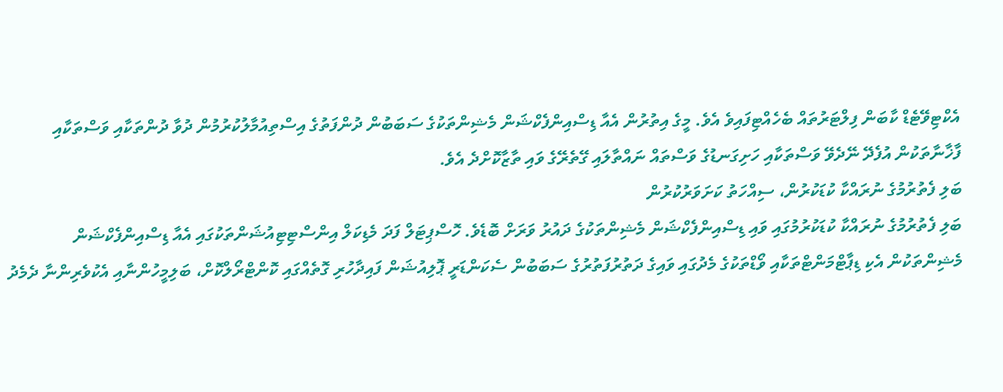އެކްޓިވޭޓެޑް ކާބަން ފިލްޓަރުތައް ބެހެއްޓިފައިވެ އެވެ. މީގެ އިތުރުން އެއާ ޑިސްއިންފެކްޝަން މެޝިންތަކުގެ ސަބަބުން ދުންފަތުގެ އިސްތިއުމާލުކުރުމުން ދުވާ ދުންތަކާއި ވަސްތަކާއި ފާޚާނާތަކުން އުފެދޭ ނޭދެވޭ ވަސްތަކާއި ހަށިގަނޑުގެ ވަސްތައް ނައްތާލައި ގޭތެރޭގެ ވައި ތާޒާކޮށްދެ އެވެ.
ބަލި ފެތުރުމުގެ ނުރައްކާ ކުޑަކުރުން، ސިއްހަތު ކަށަވަރުކުރުން
ބަލި ފެތުރުމުގެ ނުރައްކާ ކުޑަކުރުމުގައި ވައި ޑިސްއިންފެކްޝަން މެޝިންތަކުގެ ދައުރު ވަރަށް ބޮޑެވެ. ހޮސްޕިޓަލް ފަދަ މެޑިކަލް އިންސްޓިޓިއުޝަންތަކުގައި އެއާ ޑިސްއިންފެކްޝަން މެޝިންތަކުން އެކި ޑިޕާޓްމަންޓްތަކާއި ވޯޑްތަކުގެ މެދުގައި ވައިގެ ދަތުރުފަތުރުގެ ސަބަބުން ސެކަންޑަރީ ޕޮލިއުޝަން ފައިދާހުރި ގޮތެއްގައި ކޮންޓްރޯލްކޮށް، ބަލިމީހުންނާއި އެކުވެރިންނާ ދެމެދު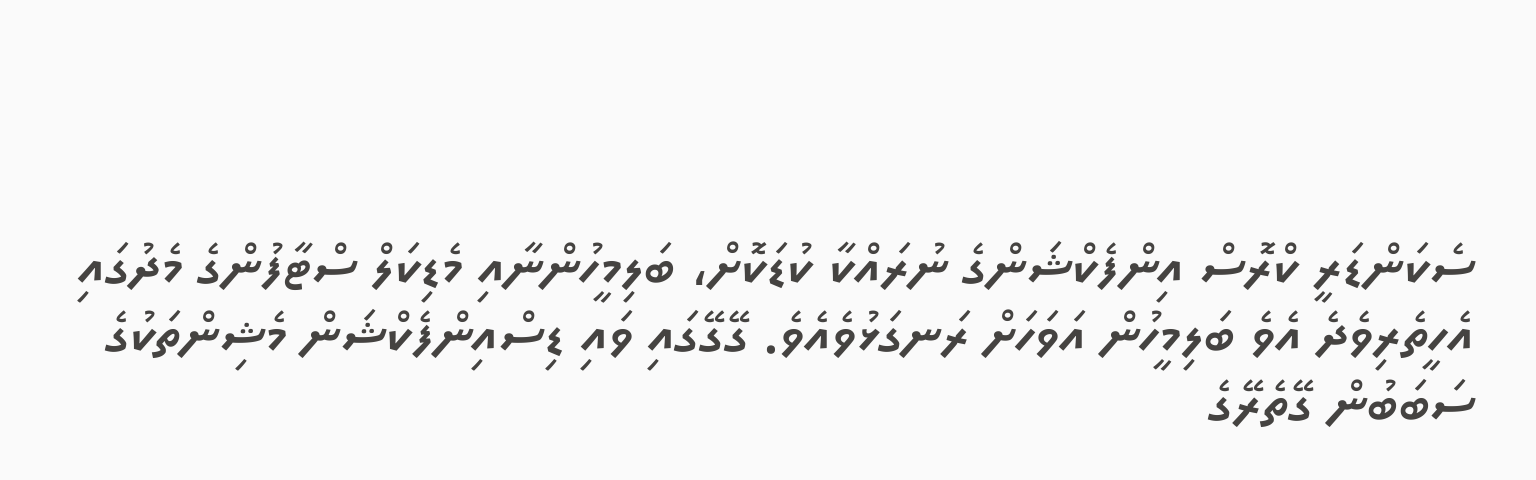ސެކަންޑަރީ ކްރޮސް އިންފެކްޝަންގެ ނުރައްކާ ކުޑަކޮށް، ބަލިމީހުންނާއި މެޑިކަލް ސްޓާފުންގެ މެދުގައި އެހީތެރިވެދެ އެވެ ބަލިމީހުން އަވަހަށް ރަނގަޅުވެއެވެ. ގޭގޭގައި ވައި ޑިސްއިންފެކްޝަން މެޝިންތަކުގެ ސަބަބުން ގޭތެރޭގެ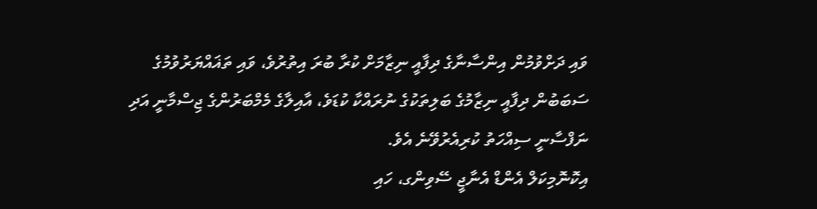ވައި ދަށްވުމުން އިންސާނާގެ ދިފާއީ ނިޒާމަށް ކުރާ ބުރަ އިތުރުވެ، ވައި ތަޣައްޔަރުވުމުގެ ސަބަބުން ދިފާއީ ނިޒާމުގެ ބަލިތަކުގެ ނުރައްކާ ކުޑަވެ، އާއިލާގެ މެމްބަރުންގެ ޖިސްމާނީ އަދި ނަފްސާނީ ސިއްހަތު ކުރިއެރުވޭނެ އެވެ.
އިކޮނޮމިކަލް އެންޑް އެނާޖީ ސޭވިންގ، ހައި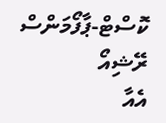ކޮސްޓް-ޕާފޯމަންސް ރޭޝިއޯ
އެއާ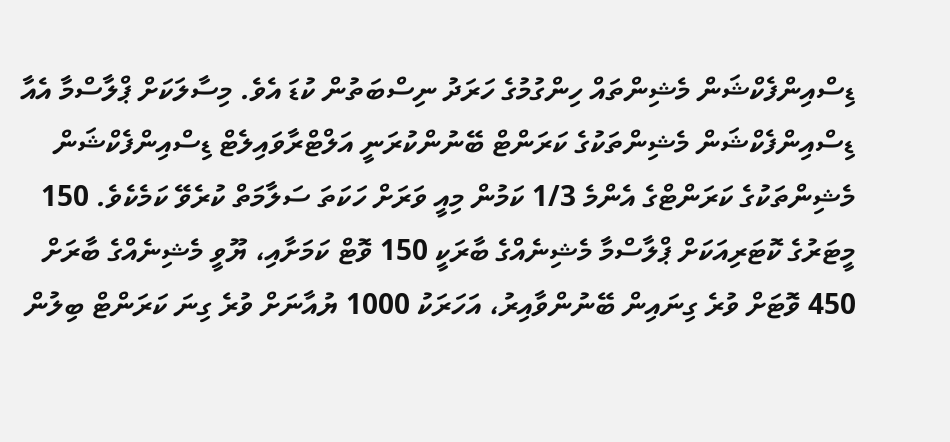ޑިސްއިންފެކްޝަން މެޝިންތައް ހިންގުމުގެ ހަރަދު ނިސްބަތުން ކުޑަ އެވެ. މިސާލަކަށް ޕްލާސްމާ އެއާ ޑިސްއިންފެކްޝަން މެޝިންތަކުގެ ކަރަންޓް ބޭނުންކުރަނީ އަލްޓްރާވައިލެޓް ޑިސްއިންފެކްޝަން މެޝިންތަކުގެ ކަރަންޓްގެ އެންމެ 1/3 ކަމުން މިއީ ވަރަށް ހަކަތަ ސަލާމަތް ކުރެވޭ ކަމެކެވެ. 150 މީޓަރުގެ ކޮޓަރިއަކަށް ޕްލާސްމާ މެޝިނެއްގެ ބާރަކީ 150 ވޮޓް ކަމަށާއި، ޔޫވީ މެޝިނެއްގެ ބާރަށް 450 ވޮޓަށް ވުރެ ގިނައިން ބޭނުންވާއިރު، އަހަރަކު 1000 ޔުއާނަށް ވުރެ ގިނަ ކަރަންޓް ބިލުން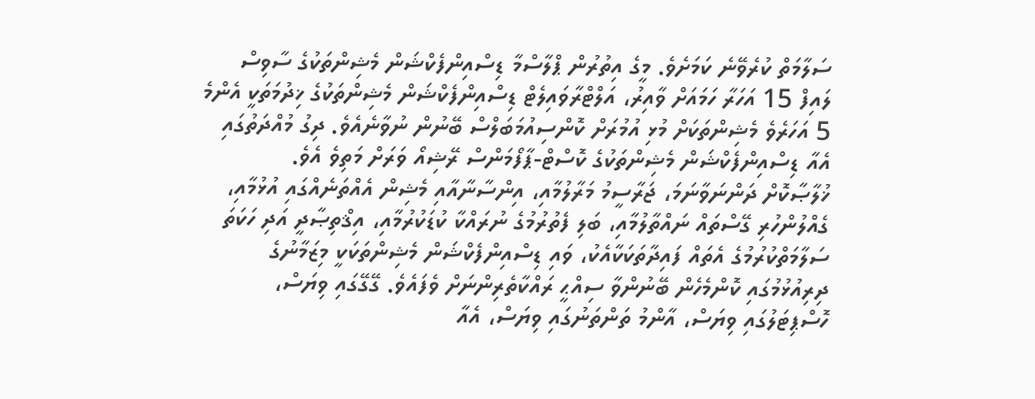ސަލާމަތް ކުރެވޭނެ ކަމަށެވެ. މީގެ އިތުރުން ޕްލާސްމާ ޑިސްއިންފެކްޝަން މެޝިންތަކުގެ ސާވިސް ލައިފް 15 އަހަރާ ހަމައަށް ވާއިރު، އަލްޓްރާވައިލެޓް ޑިސްއިންފެކްޝަން މެޝިންތަކުގެ ޚިދުމަތަކީ އެންމެ 5 އަހަރެވެ މެޝިންތަކަށް މުޅި އުމުރަށް ކޮންސިއުމަބަލްސް ބޭނުން ނުވާނެއެވެ. ދިގު މުއްދަތުގައި އެއާ ޑިސްއިންފެކްޝަން މެޝިންތަކުގެ ކޮސްޓް-ޕާފޯމަންސް ރޭޝިއޯ ވަރަށް މަތިވެ އެވެ.
ޚުލާޞާކޮށް ދަންނަވާނަމަ، ޖަރާސީމު މަރާލުމާއި، އިންސާނާއާއި މެޝިން އެއްތަނެއްގައި އުޅުމާއި، ގެއްލުންހުރި ގޭސްތައް ނައްތާލުމާއި، ބަލި ފެތުރުމުގެ ނުރައްކާ ކުޑަކުރުމާއި، އިޤްތިޞާދީ އަދި ހަކަތަ ސަލާމަތްކުރުމުގެ އެތައް ފައިދާތަކަކާއެކު، ވައި ޑިސްއިންފެކްޝަން މެޝިންތަކަކީ މިޒަމާނުގެ ދިރިއުޅުމުގައި ކޮންމެހެން ބޭނުންވާ ސިއްޙީ ރައްކާތެރިންނަށް ވެފައެވެ. ގޭގޭގައި ވިޔަސް، ހޮސްޕިޓަލުގައި ވިޔަސް، އާންމު ތަންތަނުގައި ވިޔަސް، އެއާ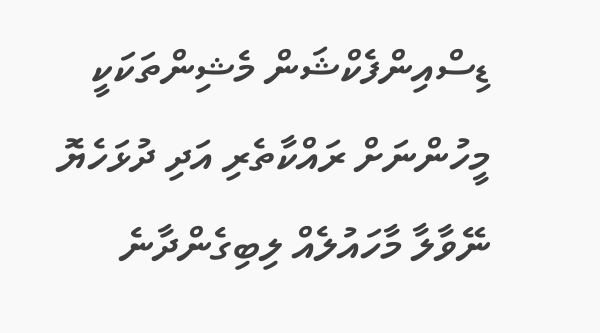ޑިސްއިންފެކްޝަން މެޝިންތަކަކީ މީހުންނަށް ރައްކާތެރި އަދި ދުޅަހެޔޮ ނޭވާލާ މާހައުލެއް ލިބިގެންދާނެ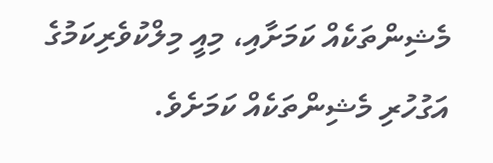މެޝިންތަކެއް ކަމަށާއި، މިއީ މިލްކުވެރިކަމުގެ އަގުހުރި މެޝިންތަކެއް ކަމަށެވެ.